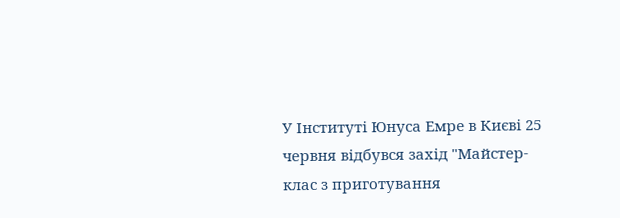У Інституті Юнуса Емре в Києві 25 червня відбувся захід "Майстер-клас з приготування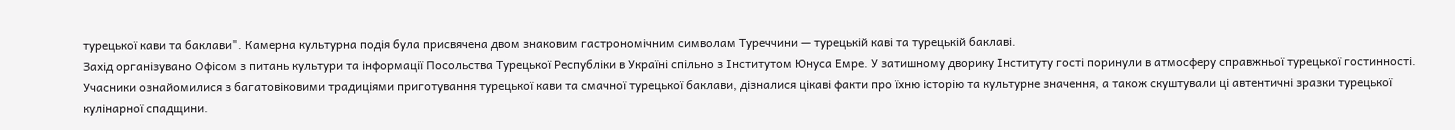турецької кави та баклави". Камерна культурна подія була присвячена двом знаковим гастрономічним символам Туреччини — турецькій каві та турецькій баклаві.
Захід організувано Офісом з питань культури та інформації Посольства Турецької Республіки в Україні спільно з Інститутом Юнуса Емре. У затишному дворику Інституту гості поринули в атмосферу справжньої турецької гостинності. Учасники ознайомилися з багатовіковими традиціями приготування турецької кави та смачної турецької баклави, дізналися цікаві факти про їхню історію та культурне значення, а також скуштували ці автентичні зразки турецької кулінарної спадщини.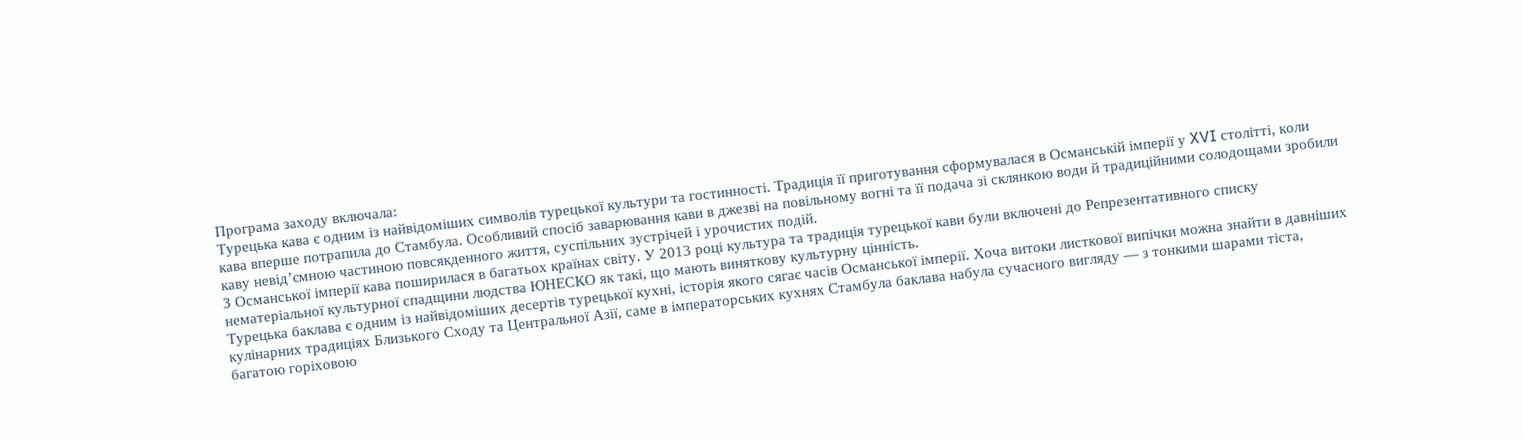Програма заходу включала:
Турецька кава є одним із найвідоміших символів турецької культури та гостинності. Традиція її приготування сформувалася в Османській імперії у XVI столітті, коли кава вперше потрапила до Стамбула. Особливий спосіб заварювання кави в джезві на повільному вогні та її подача зі склянкою води й традиційними солодощами зробили каву невід’ємною частиною повсякденного життя, суспільних зустрічей і урочистих подій.
З Османської імперії кава поширилася в багатьох країнах світу. У 2013 році культура та традиція турецької кави були включені до Репрезентативного списку нематеріальної культурної спадщини людства ЮНЕСКО як такі, що мають виняткову культурну цінність.
Турецька баклава є одним із найвідоміших десертів турецької кухні, історія якого сягає часів Османської імперії. Хоча витоки листкової випічки можна знайти в давніших кулінарних традиціях Близького Сходу та Центральної Азії, саме в імператорських кухнях Стамбула баклава набула сучасного вигляду — з тонкими шарами тіста, багатою горіховою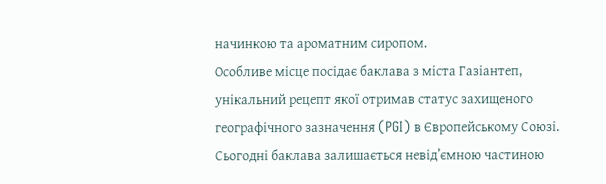начинкою та ароматним сиропом.
Особливе місце посідає баклава з міста Газіантеп, унікальний рецепт якої отримав статус захищеного географічного зазначення (PGI) в Європейському Союзі. Сьогодні баклава залишається невід’ємною частиною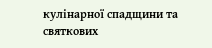кулінарної спадщини та святкових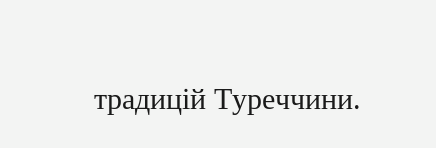традицій Туреччини.